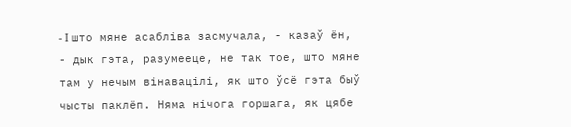- I што мяне асаблiва засмучала, - казаў ён, - дык гэта, разумееце, не так тое, што мяне там у нечым вiнавацiлi, як што ўсё гэта быў чысты паклёп. Няма нiчога горшага, як цябе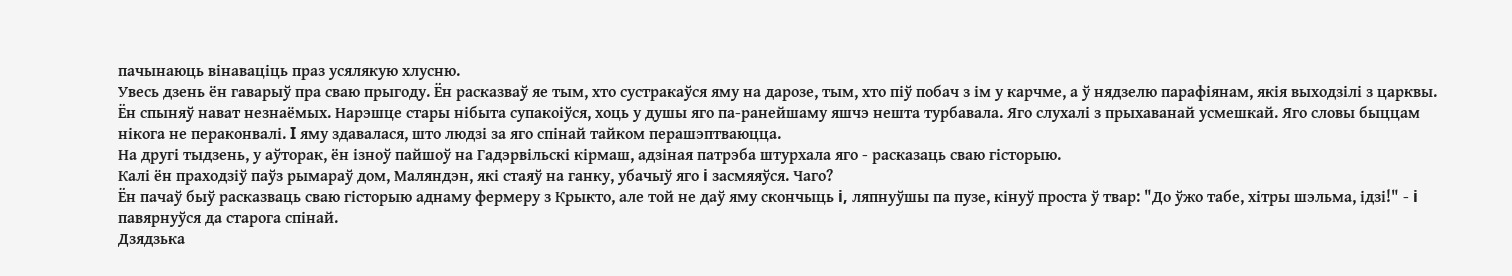пачынаюць вiнавацiць праз усялякую хлусню.
Увесь дзень ён гаварыў пра сваю прыгоду. Ён расказваў яе тым, хто сустракаўся яму на дарозе, тым, хто пiў побач з iм у карчме, а ў нядзелю парафiянам, якiя выходзiлi з царквы. Ён спыняў нават незнаёмых. Нарэшце стары нiбыта супакоiўся, хоць у душы яго па-ранейшаму яшчэ нешта турбавала. Яго слухалi з прыхаванай усмешкай. Яго словы быццам нiкога не пераконвалi. I яму здавалася, што людзi за яго спiнай тайком перашэптваюцца.
На другi тыдзень, у аўторак, ён iзноў пайшоў на Гадэрвiльскi кiрмаш, адзiная патрэба штурхала яго - расказаць сваю гiсторыю.
Калi ён праходзiў паўз рымараў дом, Маляндэн, якi стаяў на ганку, убачыў яго i засмяяўся. Чаго?
Ён пачаў быў расказваць сваю гiсторыю аднаму фермеру з Крыкто, але той не даў яму скончыць i, ляпнуўшы па пузе, кiнуў проста ў твар: "До ўжо табе, хiтры шэльма, iдзi!" - i павярнуўся да старога спiнай.
Дзядзька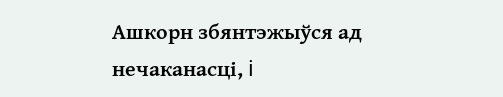Ашкорн збянтэжыўся ад нечаканасцi, i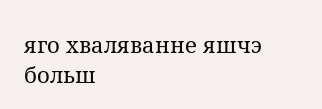яго хваляванне яшчэ больш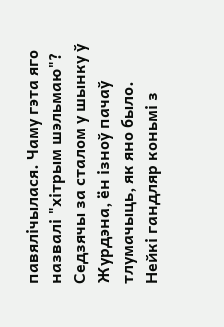павялiчылася. Чаму гэта яго назвалi "хiтрым шэльмаю"?
Седзячы за сталом у шынку ў Журдэна, ён iзноў пачаў тлумачыць, як яно было.
Нейкi гандляр коньмi з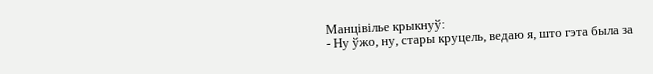Манцiвiлье крыкнуў:
- Ну ўжо, ну, стары круцель, ведаю я, што гэта была за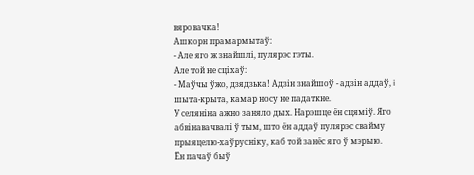вяровачка!
Ашкорн прамармытаў:
- Але яго ж знайшлi, пулярэс гэты.
Але той не сцiхаў:
- Маўчы ўжо, дзядзька! Адзiн знайшоў - адзiн аддаў, i шыта-крыта, камар носу не падаткне.
У селянiна ажно заняло дых. Нарэшце ён сцямiў. Яго абвiнавачвалi ў тым, што ён аддаў пулярэс свайму прыяцелю-хаўруснiку, каб той занёс яго ў мэрыю.
Ён пачаў быў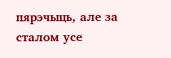пярэчыць, але за сталом усе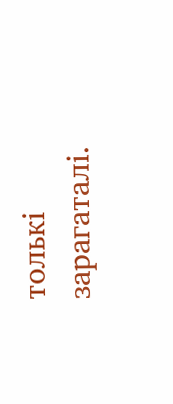толькi зарагаталi.